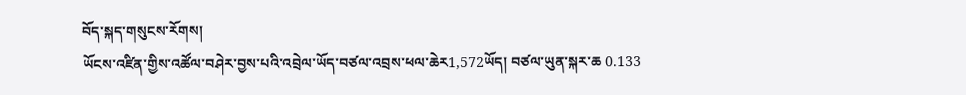བོད་སྐད་གསུངས་རོགས།
ཡོངས་འཛིན་གྱིས་འཚོལ་བཤེར་བྱས་པའི་འབྲེལ་ཡོད་བཙལ་འབྲས་ཕལ་ཆེར1,572ཡོད། བཙལ་ཡུན་སྐར་ཆ 0.133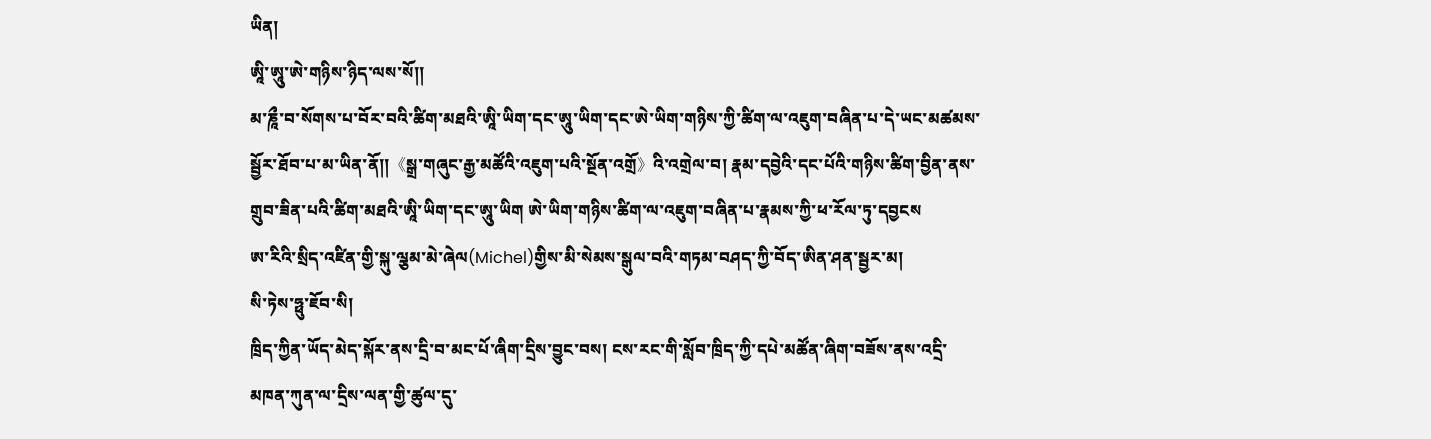ཡིན།
ཨཱི་ཨཱུ་ཨེ་གཉིས་ཉིད་ལས་སོ།།
མ་ཎཱྀ་བ་སོགས་པ་བོར་བའི་ཚིག་མཐའི་ཨཱི་ཡིག་དང་ཨཱུ་ཡིག་དང་ཨེ་ཡིག་གཉིས་ཀྱི་ཚིག་ལ་འཇུག་བཞིན་པ་དེ་ཡང་མཚམས་སྦྱོར་ཐོབ་པ་མ་ཡིན་ནོ།།《སྒྲ་གཞུང་རྒྱ་མཚོའི་འཇུག་པའི་སྔོན་འགྲོ》འི་འགྲེལ་བ། རྣམ་དབྱེའི་དང་པོའི་གཉིས་ཚིག་བྱིན་ནས་གྲུབ་ཟིན་པའི་ཚིག་མཐའི་ཨཱི་ཡིག་དང་ཨཱུ་ཡིག ཨེ་ཡིག་གཉིས་ཚིག་ལ་འཇུག་བཞིན་པ་རྣམས་ཀྱི་ཕ་རོལ་ཏུ་དབྱངས
ཨ་རིའི་སྲིད་འཛིན་གྱི་སྐུ་ལྕམ་མེ་ཞེལ(Michel)གྱིས་མི་སེམས་སྒུལ་བའི་གཏམ་བཤད་ཀྱི་བོད་ཨིན་ཤན་སྦྱར་མ།
སི་ཏེས་ཧྥུ་ཇོབ་སི།
ཁྲིད་ཀྱིན་ཡོད་མེད་སྐོར་ནས་དྲི་བ་མང་པོ་ཞིག་དྲིས་བྱུང་བས། ངས་རང་གི་སློབ་ཁྲིད་ཀྱི་དཔེ་མཚོན་ཞིག་བཟོས་ནས་འདྲི་མཁན་ཀུན་ལ་དྲིས་ལན་གྱི་ཚུལ་དུ་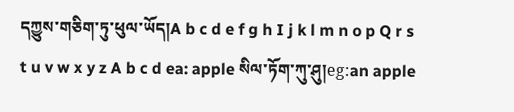དཀྱུས་གཅིག་ཏུ་ཕུལ་ཡོད།A b c d e f g h I j k l m n o p Q r s t u v w x y z A b c d ea: apple སིལ་ཏོག་ཀུ་ཤུ།eg:an apple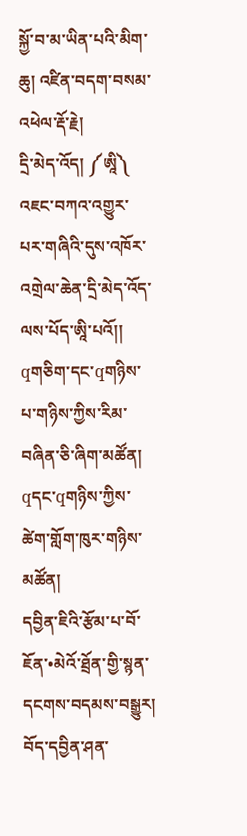སྐྱོ་བ་མ་ཡིན་པའི་མིག་ཆུ། འཛིན་བདག་བསམ་འཕེལ་རྡོ་རྗེ།
དྲི་མེད་འོད། ༼ཨཱི༽
འཇང་བཀའ་འགྱུར་པར་གཞིའི་དུས་འཁོར་འགྲེལ་ཆེན་དྲི་མེད་འོད་ལས་པོད་ཨཱི་པའོ།།
qགཅིག་དང་qགཉིས་པ་གཉིས་ཀྱིས་རིམ་བཞིན་ཅི་ཞིག་མཚོན།
qདང་qགཉིས་ཀྱིས་ཚེག་གློག་ཁུར་གཉིས་མཚོན།
དབྱིན་ཇིའི་རྩོམ་པ་བོ་ཇོན་•མེའོ་ཐྲོན་གྱི་སྙན་དངགས་བདམས་བསྒྱུར།
བོད་དབྱིན་ཤན་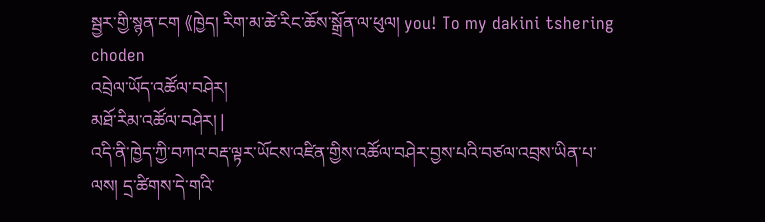སྦྱར་གྱི་སྙན་ངག 《ཁྱེད། རིག་མ་ཚེ་རིང་ཆོས་སྒྲོན་ལ་ཕུལ། you! To my dakini tshering choden
འབྲེལ་ཡོད་འཚོལ་བཤེར།
མཐོ་རིམ་འཚོལ་བཤེར། |
འདི་ནི་ཁྱེད་ཀྱི་བཀའ་བརྡ་ལྟར་ཡོངས་འཛིན་གྱིས་འཚོལ་བཤེར་བྱས་པའི་བཙལ་འབྲས་ཡིན་པ་ལས། དྲ་ཚིགས་དེ་གའི་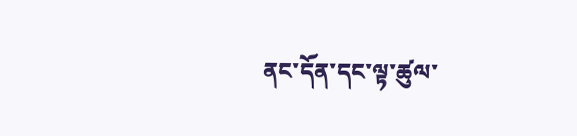ནང་དོན་དང་ལྟ་ཚུལ་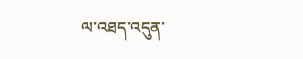ལ་འཐད་འདུན་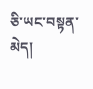ཅི་ཡང་བསྟན་མེད།